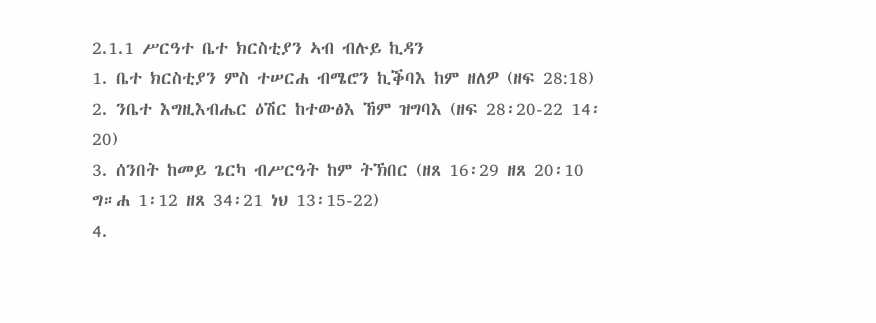2.1.1 ሥርዓተ ቤተ ክርስቲያን ኣብ ብሉይ ኪዳን
1. ቤተ ክርስቲያን ምስ ተሠርሐ ብሜሮን ኪቕባእ ከም ዘለዎ (ዘፍ 28:18)
2. ንቤተ እግዚእብሔር ዕሽር ከተውፅእ ኸም ዝግባእ (ዘፍ 28፡20-22 14፡20)
3. ሰንበት ከመይ ጌርካ ብሥርዓት ከም ትኽበር (ዘጸ 16፡29 ዘጸ 20፡10 ግ።ሐ 1፡12 ዘጸ 34፡21 ነህ 13፡15-22)
4.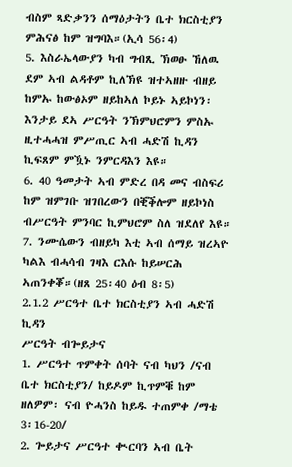ብስም ጻድቃንን ሰማዕታትን ቤተ ክርስቲያን ምሕናፅ ከም ዝግባእ።(ኢሳ 56፡4)
5. እስራኤላውያን ካብ ግብጺ ኽወፁ ኸለዉ ደም ኣብ ልዳቶም ኪለኽዩ ዝተኣዘዙ ብዘይ ከምኡ ከውፅኦም ዘይከኣለ ኮይኑ ኣይኮነን፡ እንታይ ደኣ ሥርዓት ንኽምህሮምን ምስኡ ዚተሓሓዝ ምሥጢር ኣብ ሓድሽ ኪዳን ኪፍጸም ምዃኑ ንምርዳእን እዩ።
6. 40 ዓመታት ኣብ ምድረ በዳ መና ብስፍሪ ከም ዝምገቡ ዝገበረውን በቒቕሎም ዘይኮነስ ብሥርዓት ምንባር ኪምህሮም ስለ ዝደለየ እዩ።
7. ንሙሴውን ብዘይካ እቲ ኣብ ሰማይ ዝረኣዮ ካልእ ብሓሳብ ገዛእ ርእሱ ከይሠርሕ ኣጠንቀቖ።(ዘጸ 25፡40 ዕብ 8፡5)
2.1.2 ሥርዓተ ቤተ ክርስቲያን ኣብ ሓድሽ ኪዳን
ሥርዓት ብጐይታና
1. ሥርዓተ ጥምቀት ሰባት ናብ ካህን /ናብ ቤተ ክርስቲያን/ ከይዶም ኪጥምቑ ከም ዘለዎም፡ ናብ ዮሓንስ ከይዱ ተጠምቀ /ማቴ 3፡16-20/
2. ጐይታና ሥርዓተ ቊርባን ኣብ ቤት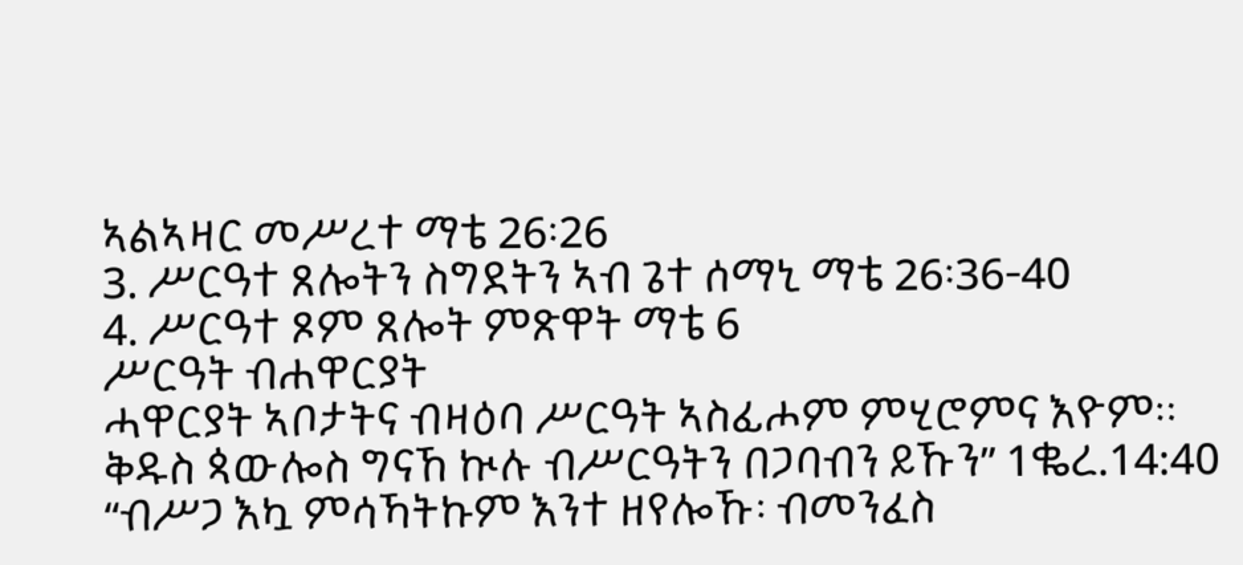ኣልኣዛር መሥረተ ማቴ 26፡26
3. ሥርዓተ ጸሎትን ስግደትን ኣብ ጌተ ሰማኒ ማቴ 26፡36-40
4. ሥርዓተ ጾም ጸሎት ምጽዋት ማቴ 6
ሥርዓት ብሐዋርያት
ሓዋርያት ኣቦታትና ብዛዕባ ሥርዓት ኣስፊሖም ምሂሮምና እዮም። ቅዱስ ጳውሎስ ግናኸ ኲሉ ብሥርዓትን በጋባብን ይኹን” 1ቈረ.14:40
“ብሥጋ እኳ ምሳኻትኩም እንተ ዘየሎኹ፡ ብመንፈስ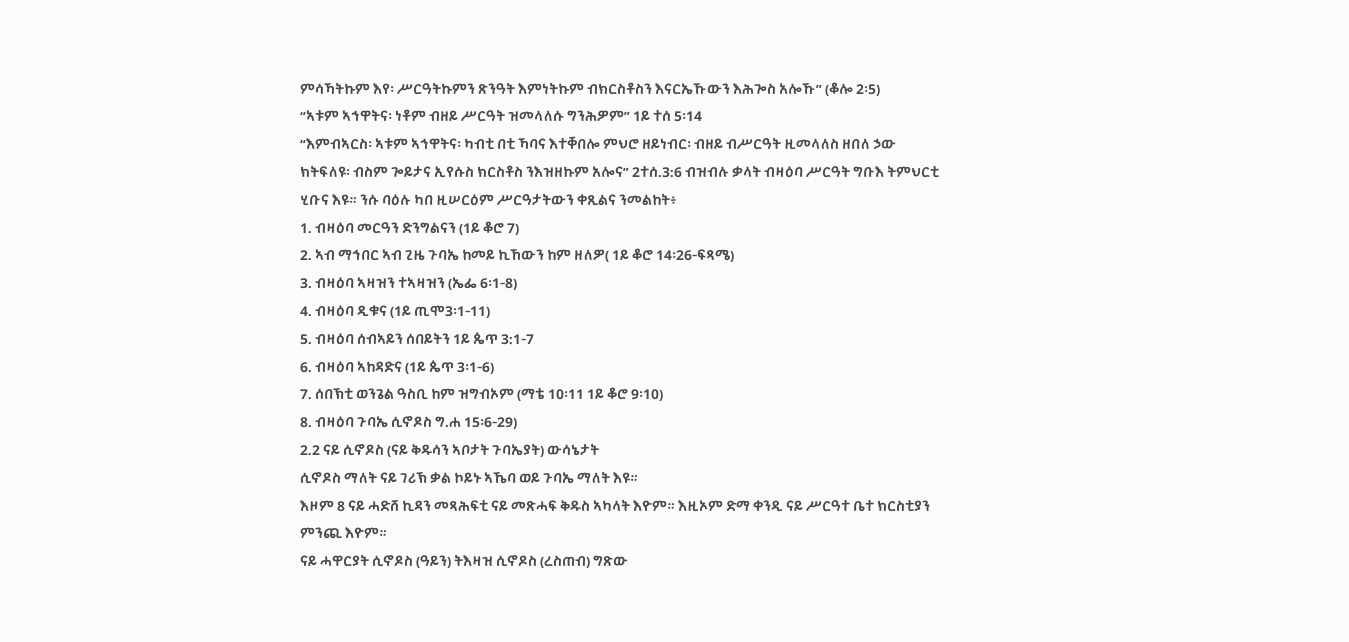ምሳኻትኩም እየ፡ ሥርዓትኩምን ጽንዓት እምነትኩም ብክርስቶስን እናርኤኹውን እሕጐስ አሎኹ” (ቆሎ 2፡5)
“ኣቱም ኣኅዋትና፡ ነቶም ብዘይ ሥርዓት ዝመላለሱ ግንሕዎም” 1ይ ተሰ 5፡14
“እምብኣርስ፡ ኣቱም ኣኅዋትና፡ ካብቲ በቲ ኻባና እተቐበሎ ምህሮ ዘይነብር፡ ብዘይ ብሥርዓት ዚመላለስ ዘበለ ኃው ክትፍለዩ፡ ብስም ጐይታና ኢየሱስ ክርስቶስ ንእዝዘኩም አሎና” 2ተሰ.3:6 ብዝብሉ ቃላት ብዛዕባ ሥርዓት ግቡእ ትምህርቲ ሂቡና እዩ። ንሱ ባዕሉ ካበ ዚሠርዕም ሥርዓታትውን ቀጺልና ንመልከት፥
1. ብዛዕባ መርዓን ድንግልናን (1ይ ቆሮ 7)
2. ኣብ ማኅበር ኣብ ጊዜ ጉባኤ ከመይ ኪኸውን ከም ዘለዎ( 1ይ ቆሮ 14፡26-ፍጻሜ)
3. ብዛዕባ ኣዛዝን ተኣዛዝን (ኤፌ 6፡1-8)
4. ብዛዕባ ዲቁና (1ይ ጢሞ3፡1-11)
5. ብዛዕባ ሰብኣይን ሰበይትን 1ይ ጴጥ 3:1-7
6. ብዛዕባ ኣከዳድና (1ይ ጴጥ 3፡1-6)
7. ሰበኽቲ ወንጌል ዓስቢ ከም ዝግብኦም (ማቴ 10፡11 1ይ ቆሮ 9፡10)
8. ብዛዕባ ጉባኤ ሲኖዶስ ግ.ሐ 15፡6-29)
2.2 ናይ ሲኖዶስ (ናይ ቅዱሳን ኣቦታት ጉባኤያት) ውሳኔታት
ሲኖዶስ ማለት ናይ ገሪኽ ቃል ኮይኑ ኣኼባ ወይ ጉባኤ ማለት እዩ።
እዞም 8 ናይ ሓድሸ ኪዳን መጻሕፍቲ ናይ መጽሓፍ ቅዱስ ኣካላት እዮም። እዚኦም ድማ ቀንዲ ናይ ሥርዓተ ቤተ ክርስቲያን ምንጪ እዮም።
ናይ ሓዋርያት ሲኖዶስ (ዓይን) ትእዛዝ ሲኖዶስ (ረስጠብ) ግጽው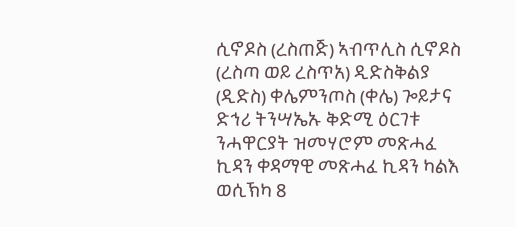ሲኖዶስ (ረስጠጅ) ኣብጥሊስ ሲኖዶስ (ረስጣ ወይ ረስጥአ) ዲድስቅልያ (ዲድስ) ቀሌምንጦስ (ቀሌ) ጐይታና ድኅሪ ትንሣኤኡ ቅድሚ ዕርገቱ ንሓዋርያት ዝመሃሮም መጽሓፈ ኪዳን ቀዳማዊ መጽሓፈ ኪዳን ካልእ ወሲኽካ 8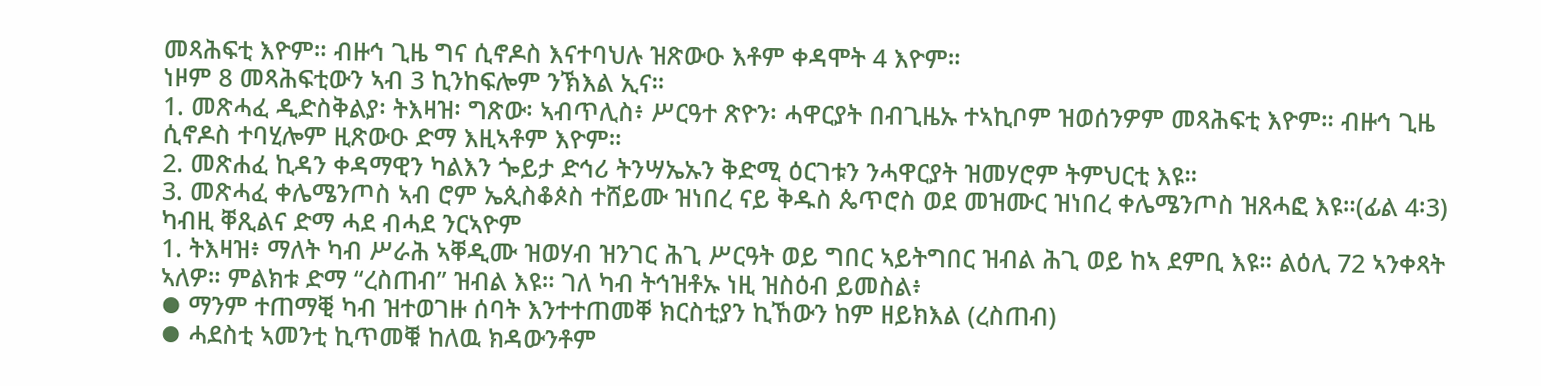መጻሕፍቲ እዮም። ብዙኅ ጊዜ ግና ሲኖዶስ እናተባህሉ ዝጽውዑ እቶም ቀዳሞት 4 እዮም።
ነዞም 8 መጻሕፍቲውን ኣብ 3 ኪንከፍሎም ንኽእል ኢና።
1. መጽሓፈ ዲድስቅልያ፡ ትእዛዝ፡ ግጽው፡ ኣብጥሊስ፥ ሥርዓተ ጽዮን፡ ሓዋርያት በብጊዜኡ ተኣኪቦም ዝወሰንዎም መጻሕፍቲ እዮም። ብዙኅ ጊዜ ሲኖዶስ ተባሂሎም ዚጽውዑ ድማ እዚኣቶም እዮም።
2. መጽሐፈ ኪዳን ቀዳማዊን ካልእን ጐይታ ድኅሪ ትንሣኤኡን ቅድሚ ዕርገቱን ንሓዋርያት ዝመሃሮም ትምህርቲ እዩ።
3. መጽሓፈ ቀሌሜንጦስ ኣብ ሮም ኤጲስቆጶስ ተሸይሙ ዝነበረ ናይ ቅዱስ ጴጥሮስ ወደ መዝሙር ዝነበረ ቀሌሜንጦስ ዝጸሓፎ እዩ።(ፊል 4፡3)
ካብዚ ቐጺልና ድማ ሓደ ብሓደ ንርኣዮም
1. ትእዛዝ፥ ማለት ካብ ሥራሕ ኣቐዲሙ ዝወሃብ ዝንገር ሕጊ ሥርዓት ወይ ግበር ኣይትግበር ዝብል ሕጊ ወይ ከኣ ደምቢ እዩ። ልዕሊ 72 ኣንቀጻት ኣለዎ። ምልክቱ ድማ “ረስጠብ” ዝብል እዩ። ገለ ካብ ትኅዝቶኡ ነዚ ዝስዕብ ይመስል፥
⦁ ማንም ተጠማቒ ካብ ዝተወገዙ ሰባት እንተተጠመቐ ክርስቲያን ኪኸውን ከም ዘይክእል (ረስጠብ)
⦁ ሓደስቲ ኣመንቲ ኪጥመቑ ከለዉ ክዳውንቶም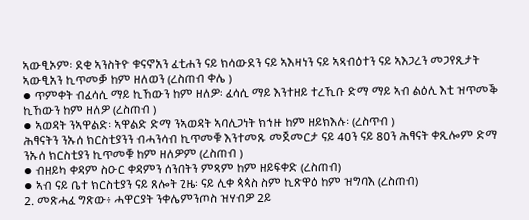ኣውፂኦም፡ ደቂ ኣንስትዮ ቁናኖአን ፈቲሐን ናይ ክሳውደን ናይ ኣእዛነን ናይ ኣጻብዕተን ናይ ኣእጋረን መጋየጺታት ኣውፂአን ኪጥመቓ ከም ዘለወን (ረስጠብ ቀሌ )
⦁ ጥምቀት ብፈሳሲ ማይ ኪኸውን ከም ዘለዎ፡ ፈሳሲ ማይ እንተዘይ ተረኺቡ ድማ ማይ ኣብ ልዕሊ እቲ ዝጥመቕ ኪኸውን ከም ዘለዎ (ረስጠብ )
⦁ ኣወዳት ንኣዋልድ፡ ኣዋልድ ድማ ንኣወዳት ኣባሊጋነት ክኅዙ ከም ዘይክእሉ፡ (ረስጥብ )
ሕፃናትን ንኡሰ ክርስቲያንን ብሓንሳብ ኪጥመቑ እንተመጹ መጀመርታ ናይ 40ን ናይ 80ን ሕፃናት ቀጺሎም ድማ ንኡሰ ክርስቲያን ኪጥመቑ ከም ዘለዎም (ረስጠብ )
⦁ ብዘይካ ቀዳም ስዑር ቀዳምን ሰንበትን ምጻም ከም ዘይፍቀድ (ረስጠብ)
⦁ ኣብ ናይ ቤተ ክርስቲያን ናይ ጸሎት ጊዜ፡ ናይ ሊቀ ጳጳስ ስም ኪጽዋዕ ከም ዝግባእ (ረስጠብ)
2. መጽሓፈ ግጽው፥ ሓዋርያት ንቀሌምንጦስ ዝሃብዎ 2ይ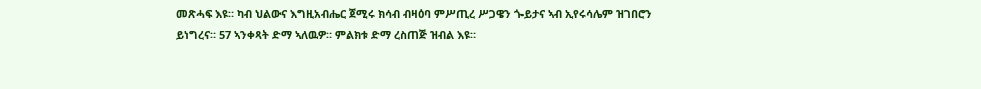መጽሓፍ እዩ። ካብ ህልውና እግዚአብሔር ጀሚሩ ክሳብ ብዛዕባ ምሥጢረ ሥጋዌን ጐይታና ኣብ ኢየሩሳሌም ዝገበሮን ይነግረና። 57 ኣንቀጻት ድማ ኣለዉዎ። ምልክቱ ድማ ረስጠጅ ዝብል እዩ።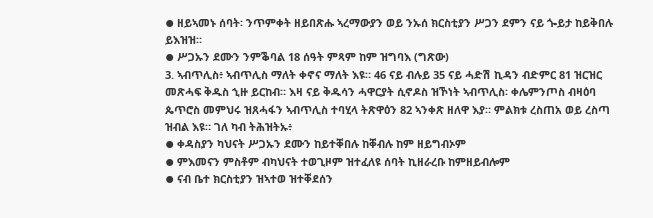⦁ ዘይኣመኑ ሰባት፡ ንጥምቀት ዘይበጽሑ ኣረማውያን ወይ ንኡሰ ክርስቲያን ሥጋን ደምን ናይ ጐይታ ከይቅበሉ ይእዝዝ።
⦁ ሥጋኡን ደሙን ንምቕባል 18 ሰዓት ምጻም ከም ዝግባእ (ግጽው)
3. ኣብጥሊስ፥ ኣብጥሊስ ማለት ቀኖና ማለት እዩ። 46 ናይ ብሉይ 35 ናይ ሓድሽ ኪዳን ብድምር 81 ዝርዝር መጽሓፍ ቅዱስ ኂዙ ይርከብ። እዛ ናይ ቅዱሳን ሓዋርያት ሲኖዶስ ዝኾነት ኣብጥሊስ፡ ቀሌምንጦስ ብዛዕባ ጴጥሮስ መምህሩ ዝጸሓፋን ኣብጥሊስ ተባሂላ ትጽዋዕን 82 ኣንቀጽ ዘለዋ እያ። ምልክቱ ረስጠአ ወይ ረስጣ ዝብል እዩ። ገለ ካብ ትሕዝትኡ፥
⦁ ቀዳስያን ካህናት ሥጋኡን ደሙን ከይተቐበሉ ከቐብሉ ከም ዘይግብኦም
⦁ ምእመናን ምስቶም ብካህናት ተወጊዞም ዝተፈለዩ ሰባት ኪዘራረቡ ከምዘይብሎም
⦁ ናብ ቤተ ክርስቲያን ዝኣተወ ዝተቐደሰን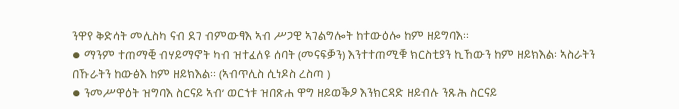ንዋየ ቅድሳት መሊስካ ናብ ደገ ብምውፃእ ኣብ ሥጋዊ ኣገልግሎት ከተውዕሎ ከም ዘይግባእ።
⦁ ማንም ተጠማቒ ብሃይማኖት ካብ ዝተፈለዩ ሰባት (መናፍቓን) እንተተጠሚቑ ክርስቲያን ኪኸውን ከም ዘይክእል፡ ኣስራትን በኹራትን ከውፅእ ከም ዘይክእል። (ኣብጥሊስ ሲነዶስ ረስጣ )
⦁ ንመሥዋዕት ዝግባእ ስርናይ ኣብ’ ወርኀቱ ዝበጽሐ ዋግ ዘይወቕዖ እንክርዳድ ዘይብሉ ንጹሕ ስርናይ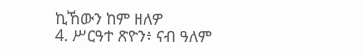ኪኸውን ከም ዘለዎ
4. ሥርዓተ ጽዮን፥ ናብ ዓለም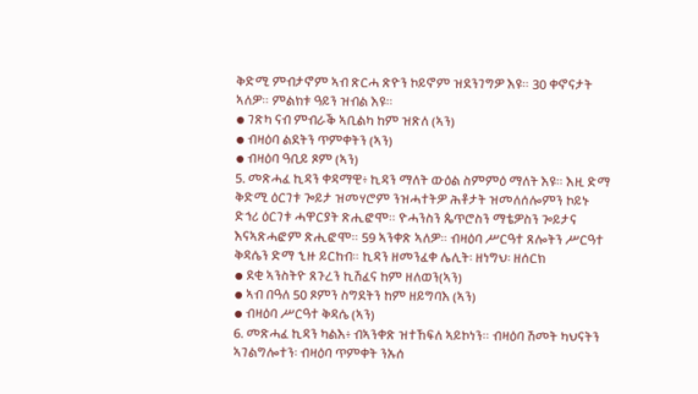ቅድሚ ምብታኖም ኣብ ጽርሓ ጽዮን ኮይኖም ዝደንገግዎ እዩ። 30 ቀኖናታት ኣለዎ። ምልክቱ ዓይን ዝብል እዩ።
⦁ ገጽካ ናብ ምብራቕ ኣቢልካ ከም ዝጽለ (ኣን)
⦁ ብዛዕባ ልደትን ጥምቀትን (ኣን)
⦁ ብዛዕባ ዓቢይ ጾም (ኣን)
5. መጽሓፈ ኪዳን ቀዳማዊ፥ ኪዳን ማለት ውዕል ስምምዕ ማለት እዩ። እዚ ድማ ቅድሚ ዕርገቱ ጐይታ ዝመሃሮም ንዝሓተትዎ ሕቶታት ዝመለሰሎምን ኮይኑ ድኅሪ ዕርገቱ ሓዋርያት ጽሒፎሞ። ዮሓንስን ጴጥሮስን ማቴዎስን ጐይታና እናኣጽሓፎም ጽሒፎሞ። 59 ኣንቀጽ ኣለዎ። ብዛዕባ ሥርዓተ ጸሎትን ሥርዓተ ቅዳሴን ድማ ኂዙ ይርከብ። ኪዳን ዘመንፈቀ ሌሊት፡ ዘነግህ፡ ዘሰርክ
⦁ ደቂ ኣንስትዮ ጸጉረን ኪሽፈና ከም ዘለወን(ኣን)
⦁ ኣብ በዓለ 50 ጾምን ስግደትን ከም ዘይግባእ (ኣን)
⦁ ብዛዕባ ሥርዓተ ቅዳሴ (ኣን)
6. መጽሓፈ ኪዳን ካልእ፥ ብኣንቀጽ ዝተኸፍለ ኣይኮነን። ብዛዕባ ሽመት ካህናትን ኣገልግሎተን፡ ብዛዕባ ጥምቀት ንኡሰ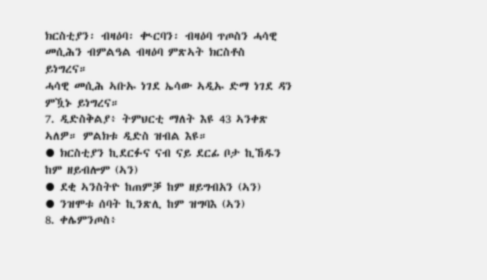ክርስቲያን፡ ብዛዕባ፡ ቊርባን፡ ብዛዕባ ጥጦስን ሓሳዊ መሲሕን ብምልዓል ብዛዕባ ምጽኣት ክርስቶስ ይነግረና።
ሓሳዊ መሲሕ ኣቡኡ ነገደ ኤሳው ኣዲኡ ድማ ነገደ ዳን ምዃኑ ይነግረና።
7. ዲድስቅልያ፥ ትምህርቲ ማለት እዩ 43 ኣንቀጽ ኣለዎ። ምልክቱ ዲድስ ዝብል እዩ።
⦁ ክርስቲያን ኪደርፉና ናብ ናይ ደርፊ ቦታ ኪኸዱን ከም ዘይብሎም (ኣን)
⦁ ደቂ ኣንስትዮ ከጠምቓ ከም ዘይግብአን (ኣን)
⦁ ንዝሞቱ ሰባት ኪንጽሊ ከም ዝግባእ (ኣን)
8. ቀሌምንጦስ፥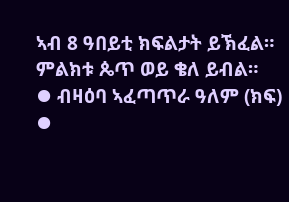ኣብ 8 ዓበይቲ ክፍልታት ይኽፈል። ምልክቱ ጴጥ ወይ ቄለ ይብል።
⦁ ብዛዕባ ኣፈጣጥራ ዓለም (ክፍ)
⦁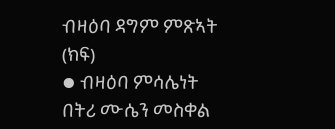ብዛዕባ ዳግም ምጽኣት (ክፍ)
⦁ ብዛዕባ ምሳሌነት በትሪ ሙሴን መስቀል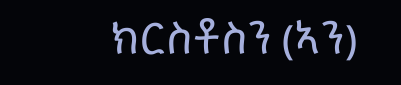ክርስቶስን (ኣን)